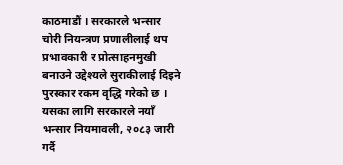काठमाडौं । सरकारले भन्सार चोरी नियन्त्रण प्रणालीलाई थप प्रभावकारी र प्रोत्साहनमुखी बनाउने उद्देश्यले सुराकीलाई दिइने पुरस्कार रकम वृद्धि गरेको छ । यसका लागि सरकारले नयाँ भन्सार नियमावली, २०८३ जारी गर्दै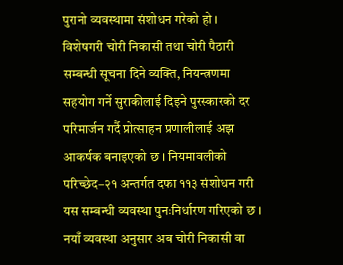पुरानो व्यवस्थामा संशोधन गरेको हो ।
विशेषगरी चोरी निकासी तथा चोरी पैठारी सम्बन्धी सूचना दिने व्यक्ति, नियन्त्रणमा सहयोग गर्ने सुराकीलाई दिइने पुरस्कारको दर परिमार्जन गर्दै प्रोत्साहन प्रणालीलाई अझ आकर्षक बनाइएको छ । नियमावलीको परिच्छेद–२१ अन्तर्गत दफा ११३ संशोधन गरी यस सम्बन्धी व्यवस्था पुनःनिर्धारण गरिएको छ ।
नयाँ व्यवस्था अनुसार अब चोरी निकासी वा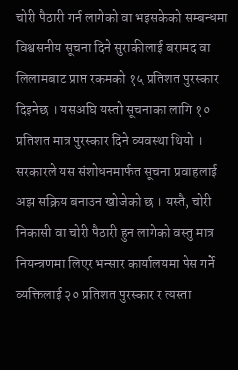चोरी पैठारी गर्न लागेको वा भइसकेको सम्बन्धमा विश्वसनीय सूचना दिने सुराकीलाई बरामद वा लिलामबाट प्राप्त रकमको १५ प्रतिशत पुरस्कार दिइनेछ । यसअघि यस्तो सूचनाका लागि १० प्रतिशत मात्र पुरस्कार दिने व्यवस्था थियो ।
सरकारले यस संशोधनमार्फत सूचना प्रवाहलाई अझ सक्रिय बनाउन खोजेको छ । यस्तै, चोरी निकासी वा चोरी पैठारी हुन लागेको वस्तु मात्र नियन्त्रणमा लिएर भन्सार कार्यालयमा पेस गर्ने व्यक्तिलाई २० प्रतिशत पुरस्कार र त्यस्ता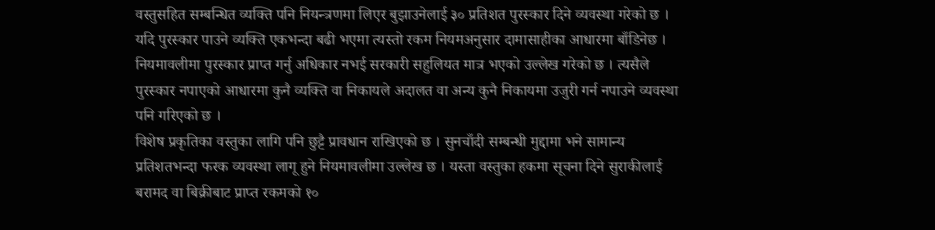वस्तुसहित सम्बन्धित व्यक्ति पनि नियन्त्रणमा लिएर बुझाउनेलाई ३० प्रतिशत पुरस्कार दिने व्यवस्था गरेको छ ।
यदि पुरस्कार पाउने व्यक्ति एकभन्दा बढी भएमा त्यस्तो रकम नियमअनुसार दामासाहीका आधारमा बाँडिनेछ । नियमावलीमा पुरस्कार प्राप्त गर्नु अधिकार नभई सरकारी सहुलियत मात्र भएको उल्लेख गरेको छ । त्यसैले पुरस्कार नपाएको आधारमा कुनै व्यक्ति वा निकायले अदालत वा अन्य कुनै निकायमा उजुरी गर्न नपाउने व्यवस्था पनि गरिएको छ ।
विशेष प्रकृतिका वस्तुका लागि पनि छुट्टै प्रावधान राखिएको छ । सुनचाँदी सम्बन्धी मुद्दामा भने सामान्य प्रतिशतभन्दा फरक व्यवस्था लागू हुने नियमावलीमा उल्लेख छ । यस्ता वस्तुका हकमा सूचना दिने सुराकीलाई बरामद वा बिक्रीबाट प्राप्त रकमको १०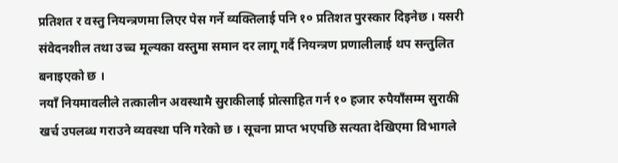प्रतिशत र वस्तु नियन्त्रणमा लिएर पेस गर्ने व्यक्तिलाई पनि १० प्रतिशत पुरस्कार दिइनेछ । यसरी संवेदनशील तथा उच्च मूल्यका वस्तुमा समान दर लागू गर्दै नियन्त्रण प्रणालीलाई थप सन्तुलित बनाइएको छ ।
नयाँ नियमावलीले तत्कालीन अवस्थामै सुराकीलाई प्रोत्साहित गर्न १० हजार रुपैयाँसम्म सुराकी खर्च उपलब्ध गराउने व्यवस्था पनि गरेको छ । सूचना प्राप्त भएपछि सत्यता देखिएमा विभागले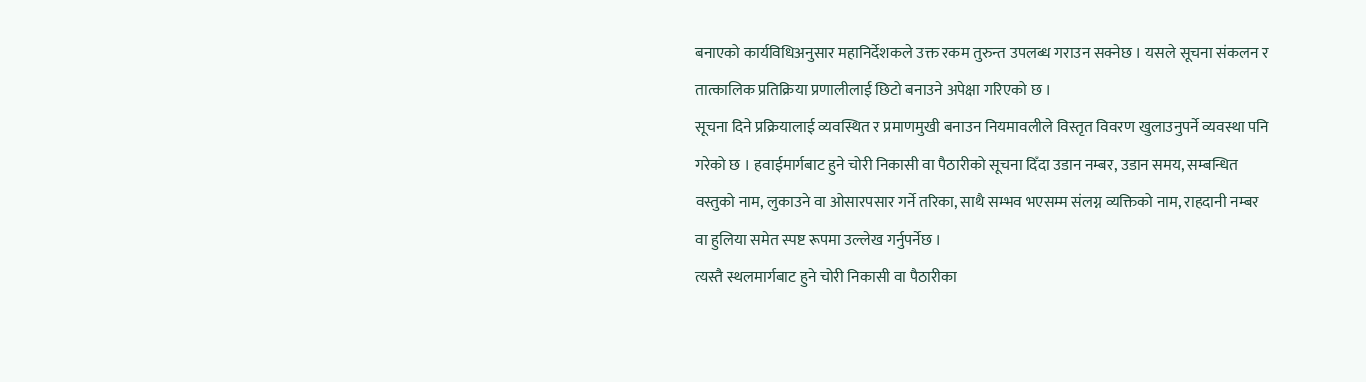बनाएको कार्यविधिअनुसार महानिर्देशकले उक्त रकम तुरुन्त उपलब्ध गराउन सक्नेछ । यसले सूचना संकलन र तात्कालिक प्रतिक्रिया प्रणालीलाई छिटो बनाउने अपेक्षा गरिएको छ ।
सूचना दिने प्रक्रियालाई व्यवस्थित र प्रमाणमुखी बनाउन नियमावलीले विस्तृत विवरण खुलाउनुपर्ने व्यवस्था पनि गरेको छ । हवाईमार्गबाट हुने चोरी निकासी वा पैठारीको सूचना दिँदा उडान नम्बर, उडान समय, सम्बन्धित वस्तुको नाम, लुकाउने वा ओसारपसार गर्ने तरिका, साथै सम्भव भएसम्म संलग्न व्यक्तिको नाम, राहदानी नम्बर वा हुलिया समेत स्पष्ट रूपमा उल्लेख गर्नुपर्नेछ ।
त्यस्तै स्थलमार्गबाट हुने चोरी निकासी वा पैठारीका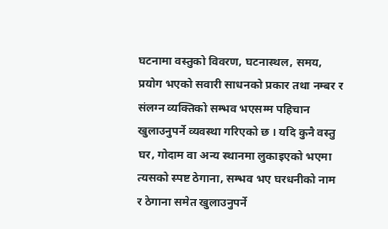घटनामा वस्तुको विवरण, घटनास्थल, समय, प्रयोग भएको सवारी साधनको प्रकार तथा नम्बर र संलग्न व्यक्तिको सम्भव भएसम्म पहिचान खुलाउनुपर्ने व्यवस्था गरिएको छ । यदि कुनै वस्तु घर, गोदाम वा अन्य स्थानमा लुकाइएको भएमा त्यसको स्पष्ट ठेगाना, सम्भव भए घरधनीको नाम र ठेगाना समेत खुलाउनुपर्ने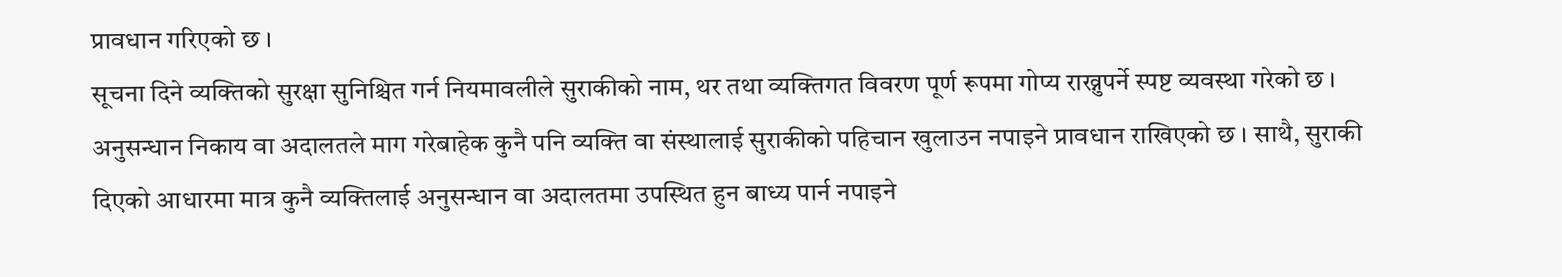प्रावधान गरिएको छ ।
सूचना दिने व्यक्तिको सुरक्षा सुनिश्चित गर्न नियमावलीले सुराकीको नाम, थर तथा व्यक्तिगत विवरण पूर्ण रूपमा गोप्य राख्नुपर्ने स्पष्ट व्यवस्था गरेको छ ।
अनुसन्धान निकाय वा अदालतले माग गरेबाहेक कुनै पनि व्यक्ति वा संस्थालाई सुराकीको पहिचान खुलाउन नपाइने प्रावधान राखिएको छ । साथै, सुराकी दिएको आधारमा मात्र कुनै व्यक्तिलाई अनुसन्धान वा अदालतमा उपस्थित हुन बाध्य पार्न नपाइने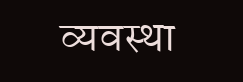व्यवस्था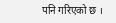पनि गरिएको छ ।